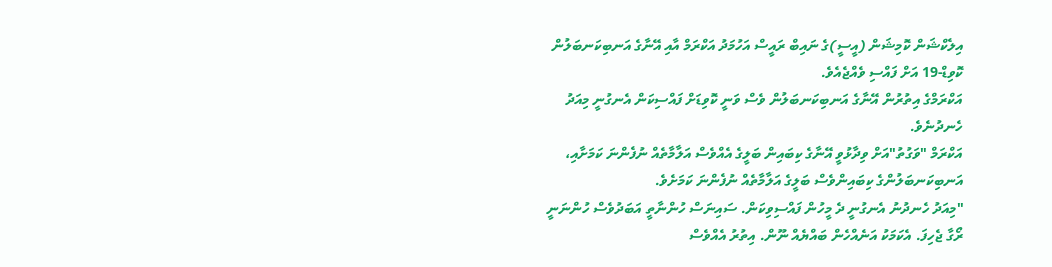އިލެކްޝަން ކޮމިޝަން (އީސީ)ގެ ނައިބް ރައީސް އަހުމަދު އަކްރަމް އާއި އޭނާގެ އަނބިކަނބަލުން ކޮވިޑް-19 އަށް ފައްސި ވެއްޖެއެވެ.
އަކްރަމްގެ އިތުރުން އޭނާގެ އަނބިކަނބަލުން ވެސް ވަނީ ކޮވިޑަށް ފައްސިކަން އެނގުނީ މިއަދު ހެނދުނެވެ.
އަކްރަމް "ވަގުތު"އަށް ވިދާޅުވީ އޭނާގެ ކިބައިން ބަލީގެ އެއްވެސް އަލާމާތެއް ނުފެންނަ ކަމަށާއި، އަނބިކަނބަލުންގެ ކިބައިންވެސް ބަލީގެ އަލާމާތެއް ނުފެންނަ ކަމަށެވެ.
"މިއަދު ހެނދުނު އެނގުނީ ދެ މީހުން ފައްސިވިކަން. ސައިނަސް ހުންނާތީ އަބަދުވެސް ހުންނަނީ ރޯގާ ޖެހިފަ. އެކަމަކު އަނެއްހެން ބައްޔެއް ނޫން. އިތުރު އެއްވެސް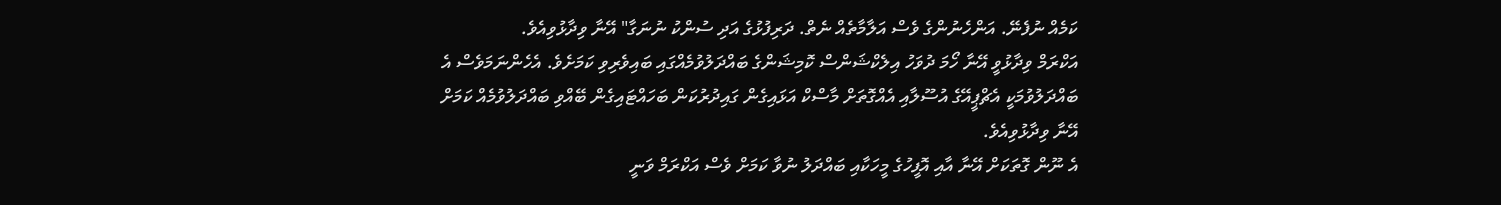ކަމެއް ނުފެނޭ. އަންހެނުންގެ ވެސް އަލާމާތެއް ނެތް. ދަރިފުޅުގެ އަދި ސުންކު ނުނަގާ" އޭނާ ވިދާޅުވިއެވެ.
އަކްރަމް ވިދާޅުވީ އޭނާ ހޯމަ ދުވަހު އިލެކްޝަންސް ކޮމިޝަންގެ ބައްދަލުވުމެއްގައި ބައިވެރިވި ކަމަށެވެ. އެހެންނަމަވެސް އެ ބައްދަލުވުމަކީ އެޗްޕީއޭގެ އުސޫލާއި އެއްގޮތަށް މާސްކް އަޅައިގެން ގައިދުރުކަން ބަހައްޓައިގެން ބޭއްވި ބައްދަލުވުމެއް ކަމަށް އޭނާ ވިދާޅުވިއެވެ.
އެ ނޫން ގޮތަކަށް އޭނާ އާއި އޮފީހުގެ މީހަކާއި ބައްދަލު ނުވާ ކަމަށް ވެސް އަކްރަމް ވަނީ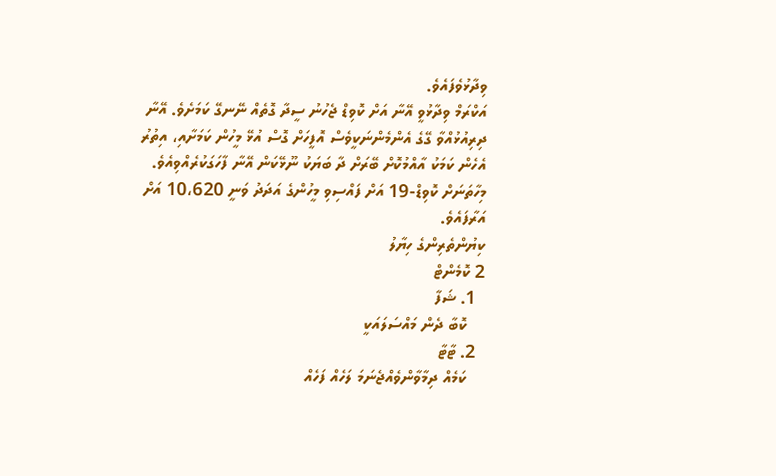ވިދާޅުވެފައެވެ.
އަކްރަމް ވިދާޅުވީ އޭނާ އަށް ކޮވިޑް ޖެހުނު ސީދާ ގޮތެއް ނޭނގޭ ކަމަށެވެ. އޭނާ ދިރިއުޅުއްވާ ގޭގެ އެންމެންނަކީވެސް އޮފީހަށް ގޮސް އުޅޭ މީހުން ކަމަށާއި، އިތުރު އެހެން ކަމަކު އާއްމުކޮށް ބޭރަށް ދާ ބަޔަކު ނޫޅޭކަން އޭނާ ފާހަގަކުރެއްވިއެވެ.
މިހާތަނަށް ކޮވިޑް-19 އަށް ފައްސިވި މީހުންގެ އަދަދު ވަނީ 10،620 އަށް އަރާފައެވެ.
ކިޔުންތެރިންގެ ހިޔާލު
2 ކޮމެންޓް
  1. ޝަފާ
    ކޮބާ ދެން މައްސަލައަކީ
  2. ޓާޓާ
    ކަމެއް ދިމާވާންވެއްޖެނަމަ ލަހެއް ފަހެއް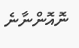ނޮއޮންނާނެ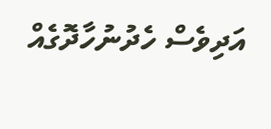އަދިވެސް ހެދުނުހާދޮގެއް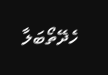ހެދޭތޯބަލާ